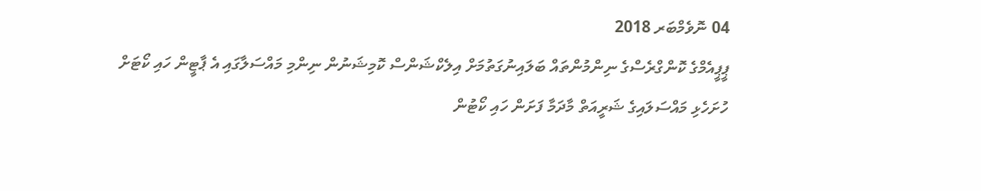04 ނޮވެމްބަރ 2018
ޕީޕީއެމްގެ ކޮންގްރެސްގެ ނިންމުންތައް ބަލައިނުގަތުމަށް އިލެކްޝަންސް ކޮމިޝަނުން ނިންމި މައްސަލާގައި އެ ޕާޓީން ހައި ކޯޓަށް ހުށަހެޅި މައްސަލައިގެ ޝަރީއަތް މާދަމާ ފަށަން ހައި ކޯޓުން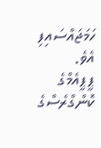ހަމަޖައްސައިފި އެވެ.
ޕީޕީއެމްގެ ކޮންގްރެސްގެ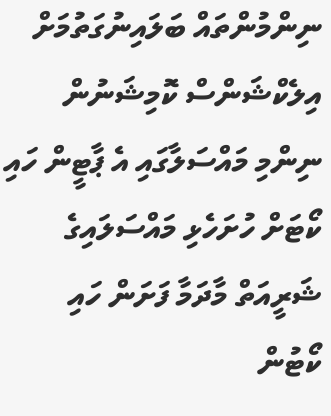ނިންމުންތައް ބަލައިނުގަތުމަށް އިލެކްޝަންސް ކޮމިޝަނުން ނިންމި މައްސަލާގައި އެ ޕާޓީން ހައި ކޯޓަށް ހުށަހެޅި މައްސަލައިގެ ޝަރީއަތް މާދަމާ ފަށަން ހައި ކޯޓުން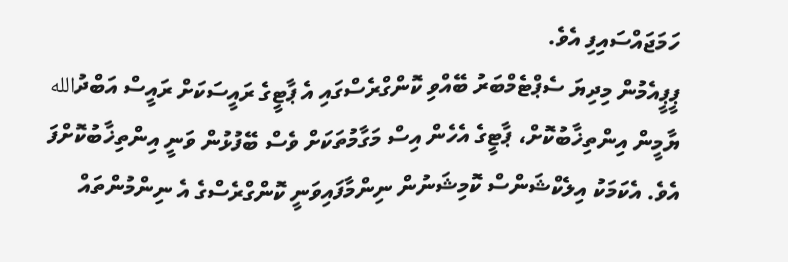ހަމަޖައްސައިފި އެވެ.
ޕީޕީއެމުން މިދިޔަ ސެޕްޓެމްބަރު ބޭއްވި ކޮންގްރެސްގައި އެ ޕާޓީގެ ރައީސަކަށް ރައީސް އަބްދުالله ޔާމީން އިންތިޚާބުކޮށް، ޕާޓީގެ އެހެން އިސް މަގާމުތަކަށް ވެސް ބޭފުޅުން ވަނީ އިންތިޚާބުކޮށްފަ އެވެ. އެކަމަކު އިލެކްޝަންސް ކޮމިޝަނުން ނިންމާފައިވަނީ ކޮންގްރެސްގެ އެ ނިންމުންތައް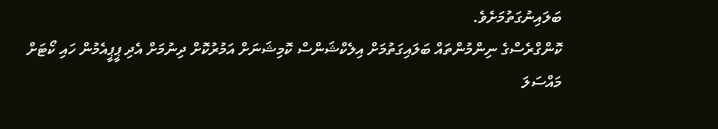ބަލައިނުގަތުމަށެވެ.
ކޮންގްރެސްގެ ނިންމުންތައް ބަލައިގަތުމަށް އިލެކްޝަންސް ކޮމިޝަނަށް އަމުރުކޮށް ދިނުމަށް އެދި ޕީޕީއެމުން ހައި ކޯޓަށް މައްސަލަ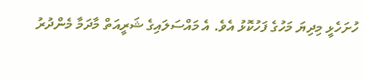ހުށަހެޅީ މިދިޔަ މަހުގެ ފަހުކޮޅު އެވެ. އެ މައްސަލައިގެ ޝަރީއަތް މާދަމާ މެންދުރު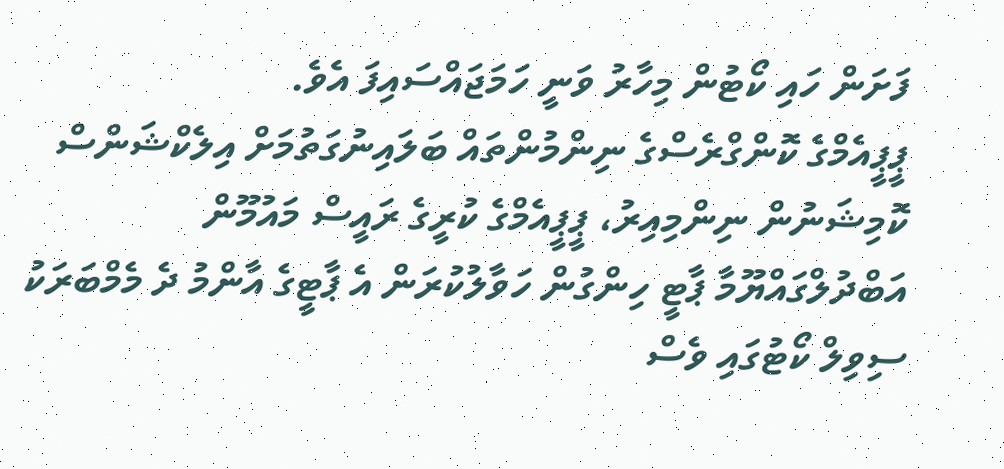ފަށަން ހައި ކޯޓުން މިހާރު ވަނީ ހަމަޖައްސައިފަ އެވެ.
ޕީޕީއެމްގެ ކޮންގްރެސްގެ ނިންމުންތައް ބަލައިނުގަތުމަށް އިލެކްޝަންސް ކޮމިޝަނުން ނިންމިއިރު، ޕީޕީއެމްގެ ކުރީގެ ރައީސް މައުމޫން އަބްދުލްގައްޔޫމާ ޕާޓީ ހިންގުން ހަވާލުކުރަން އެ ޕާޓީގެ އާންމު ދެ މެމްބަރަކު ސިވިލް ކޯޓުގައި ވެސް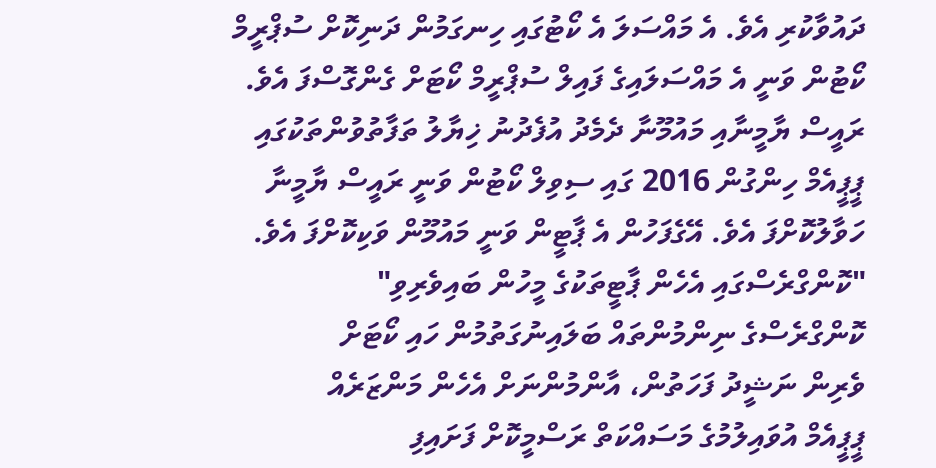ދައުވާކުރި އެވެ. އެ މައްސަލަ އެ ކޯޓުގައި ހިނގަމުން ދަނިކޮށް ސުޕްރީމް ކޯޓުން ވަނީ އެ މައްސަލައިގެ ފައިލް ސުޕްރީމް ކޯޓަށް ގެންގޮސްފަ އެވެ.
ރައީސް ޔާމީނާއި މައުމޫނާ ދެމެދު އުފެދުނު ޚިޔާލު ތަފާތުވުންތަކުގައި ޕީޕީއެމް ހިންގުން 2016 ގައި ސިވިލް ކޯޓުން ވަނީ ރައީސް ޔާމީނާ ހަވާލުކޮށްފަ އެވެ. އޭގެފަހުން އެ ޕާޓީން ވަނީ މައުމޫން ވަކިކޮށްފަ އެވެ.
"ކޮންގްރެސްގައި އެހެން ޕާޓީތަކުގެ މީހުން ބައިވެރިވި"
ކޮންގްރެސްގެ ނިންމުންތައް ބަލައިނުގަތުމުން ހައި ކޯޓަށް
ވެރިން ނަޝީދު ފަހަތުން، އާންމުންނަށް އެހެން މަންޒަރެއް
ޕީޕީއެމް އުވައިލުމުގެ މަސައްކަތް ރަސްމީކޮށް ފަށައިފި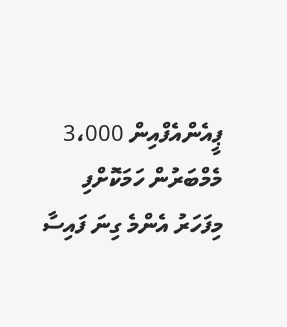ޕީއެންއެފްއިން 3،000 މެމްބަރުން ހަމަކޮށްފި
މިފަހަރު އެންމެ ގިނަ ފައިސާ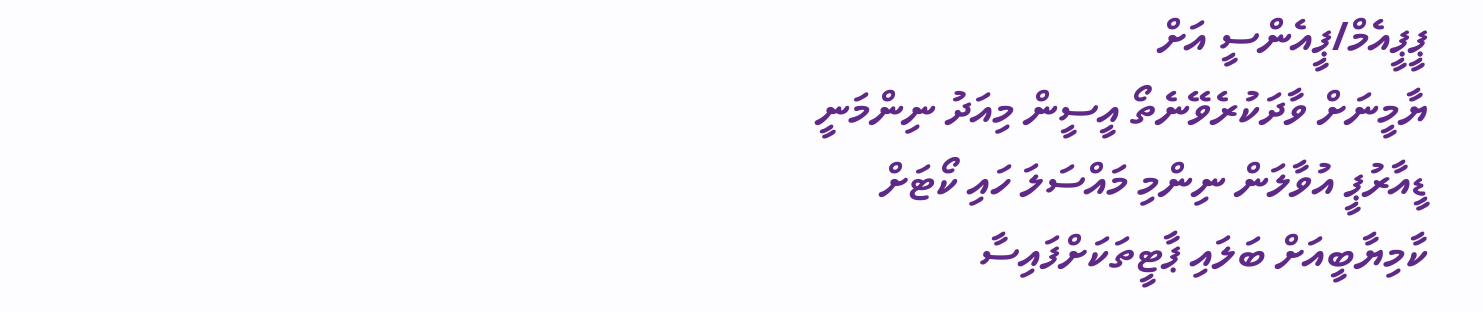ޕީޕީއެމް/ޕީއެންސީ އަށް
ޔާމީނަށް ވާދަކުރެވޭނެތޯ އީސީން މިއަދު ނިންމަނީ
ޑީއާރުޕީ އުވާލަން ނިންމި މައްސަލަ ހައި ކޯޓަށް
ކާމިޔާބީއަށް ބަލައި ޕާޓީތަކަށްފައިސާ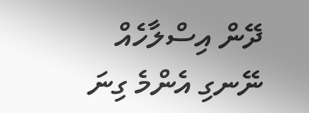ދޭން އިސްލާހެއް
ނޭނގި އެންމެ ގިނަ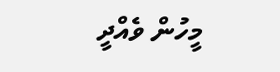މީހުން ވެއްދީ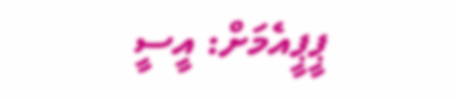ޕީޕީއެމަށް: އީސީ